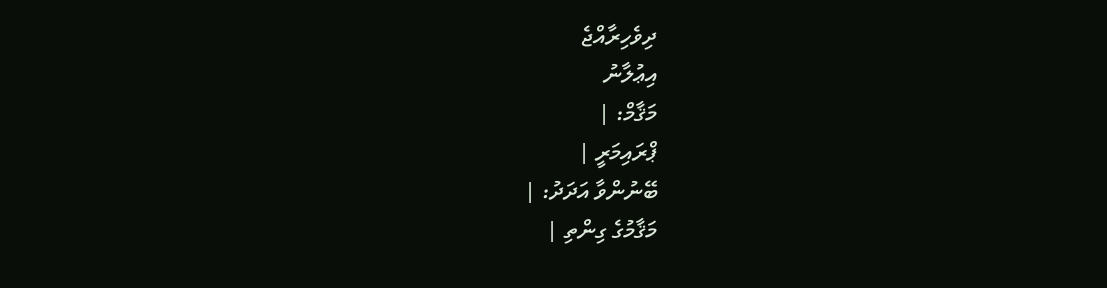ދިވެހިރާއްޖެ
އިޢުލާނު
މަޤާމް: |
ޕްރައިމަރީ |
ބޭނުންވާ އަދަދު: |
މަޤާމުގެ ގިންތި |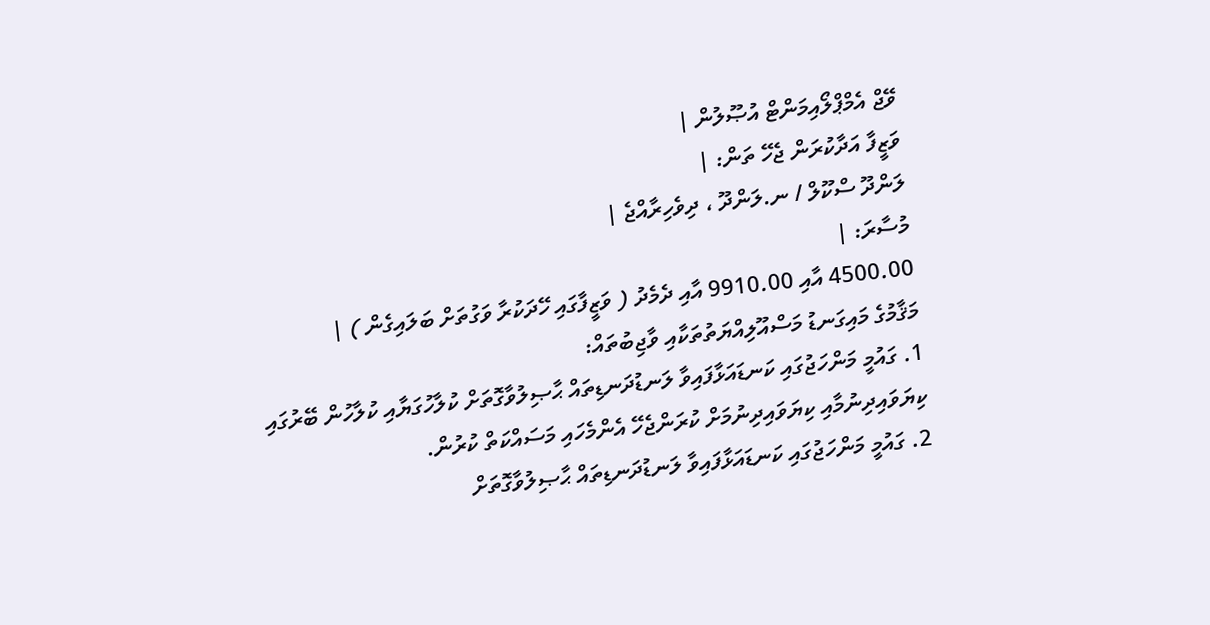ވޭޖް އެމްޕްލޯއިމަންޓް އުޞޫލުން |
ވަޒީފާ އަދާކުރަން ޖެހޭ ތަން: |
ލަންދޫ ސްކޫލް / ނ.ލަންދޫ ، ދިވެހިރާއްޖެ |
މުސާރަ: |
4500.00 އާއި 9910.00 އާއި ދެމެދު ( ވަޒީފާގައި ހޭދަކުރާ ވަގުތަށް ބަލައިގެން ) |
މަޤާމުގެ މައިގަނޑު މަސްއޫލިއްޔަތުތަކާއި ވާޖިބުތައް:
1. ގައުމީ މަންހަޖުގައި ކަނޑައަޅާފައިވާ ލަނޑުދަނޑިތައް ޙާޞިލުވާގޮތަށް ކުލާހުގަޔާއި ކުލާހުން ބޭރުގައި ކިޔަވައިދިނުމާއި ކިޔަވައިދިނުމަށް ކުރަންޖެހޭ އެންމެހައި މަސައްކަތް ކުރުން.
2. ގައުމީ މަންހަޖުގައި ކަނޑައަޅާފައިވާ ލަނޑުދަނޑިތައް ޙާޞިލުވާގޮތަށް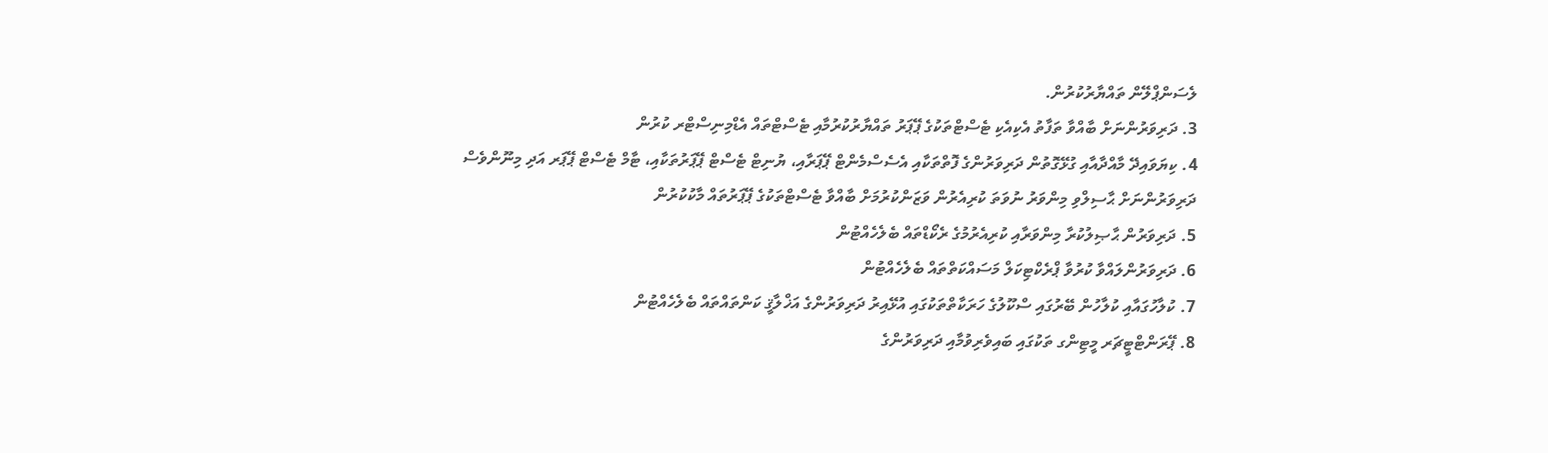ލެސަންޕްލޭން ތައްޔާރުކުރުން.
3. ދަރިވަރުންނަށް ބާއްވާ ތަފާތު އެކިއެކި ޓެސްޓްތަކުގެ ޕޭޕަރު ތައްޔާރުކުރުމާއި ޓެސްޓްތައް އެޑްމިނިސްޓްރ ކުރުން
4. ކިޔަވައިދޭ މާއްދާއާއި ގުޅޭގޮތުން ދަރިވަރުންގެ ފޮތްތަކާއި އެސެސްމެންޓް ޕޭޕަރާއި، ޔުނިޓް ޓެސްޓް ޕޭޕަރުތަކާއި، ޓާމް ޓެސްޓް ޕޭޕަރ އަދި މިނޫންވެސް ދަރިވަރުންނަށް ޙާސިލްވި މިންވަރު ނުވަތަ ކުރިއެރުން ވަޒަންކުރުމަށް ބާއްވާ ޓެސްޓްތަކުގެ ޕޭޕަރުތައް މާކުކުރުން
5. ދަރިވަރުން ޙާޞިލުކުރާ މިންވަރާއި ކުރިއެރުމުގެ ރެކޯޑްތައް ބެލެހެއްޓުން
6. ދަރިވަރުންލައްވާ ކުރުވާ ޕްރެކްޓިކަލް މަސައްކަތްތައް ބެލެހެއްޓުން
7. ކުލާހުގައާއި ކުލާހުން ބޭރުގައި ސްކޫލުގެ ހަރަކާތްތަކުގައި އުޅޭއިރު ދަރިވަރުންގެ އަޚްލާޤީ ކަންތައްތައް ބެލެހެއްޓުން
8. ޕޭރަންޓްޓީޗަރ މީޓިންގ ތަކުގައި ބައިވެރިވުމާއި ދަރިވަރުންގެ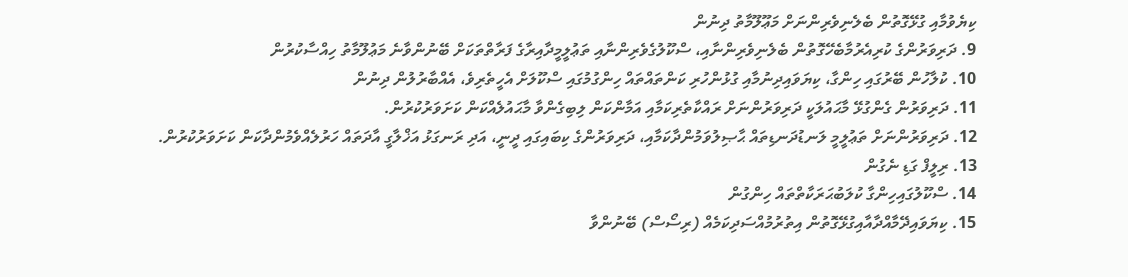ކިޔެވުމާއި ގުޅޭގޮތުން ބެލެނިވެރިންނަށް މަޢޫލޫމާތު ދިނުން
9. ދަރިވަރުންގެ ކުރިއެރުމާބެހޭގޮތުން ބެލެނިވެރިންނާއި، ސްކޫލުގެވެރިންނާއި ތަޢުލީމީދާއިރާގެ ފަރާތްތަކަށް ބޭނުންވާނެ މަޢުލޫމާތު ހިއްސާކުރުން
10. ކުލާހުން ބޭރުގައި ހިންގާ، ކިޔަވައިދިނުމާއި ގުޅުންހުރި ކަންތައްތައް ހިންގުމުގައި ސްކޫލަށް އެހީތެރިވެ، އެއްބާރުލުން ދިނުން
11. ދަރިވަރުން ގެންގުޅޭ މާޙައުލަކީ ދަރިވަރުންނަށް ރައްކާތެރިކަމާއި އަމާންކަން ލިބިގެންވާ މާޙައުލެއްކަން ކަށަވަރުކުރުން.
12. ދަރިވަރުންނަށް ތަޢުލީމީ ލަނޑުދަނޑިތައް ޙާޞިލުވަމުންދާކަމާއި، ދަރިވަރުންގެ ކިބައިގައި ދީނީ، އަދި ރަނގަޅު އަޚްލާގީ އާދަތައް ހަރުލެއްވެމުންދާކަން ކަށަވަރުކުރުން.
13. ރިލީފް ގަޑި ނެގުން
14. ސްކޫލުގައިހިންގާ ކުލަބުޙަރަކާތްތައް ހިންގުން
15. ކިޔަވައިދޭމާއްދާއާއިގުޅޭގޮތުން އިތުރުމުއްސަދިކަމެއް (ރިސޯސް) ބޭނުންވާ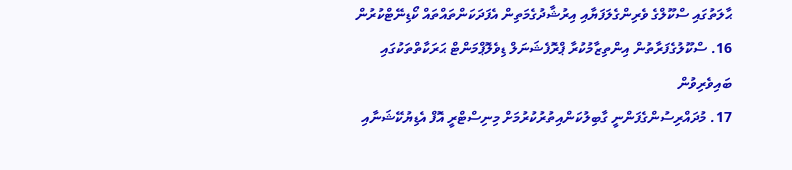ޙާލަތުގައި ސްކޫލްގެ ވެރިންގެލަފަޔާއި އިރުޝާދުގެމަތިން އެފަދަކަންތައްތައް ކޯޑިނޭޓްކުރުން
16. ސްކޫލުގެފަރާތުން އިންތިޒާމުކުރާ ޕްރޮފެޝަނަލް ޑިވެލޮޕްމަންޓް ޙަރަކާތްތަކުގައި ބައިވެރިވުން
17. މުދައްރިސުންގެފަންނީ ގާބިލުކަންއިތުރުކުރުމަށް މިނިސްޓްރީ އޮފް އެޑިޔުކޭޝަނާއި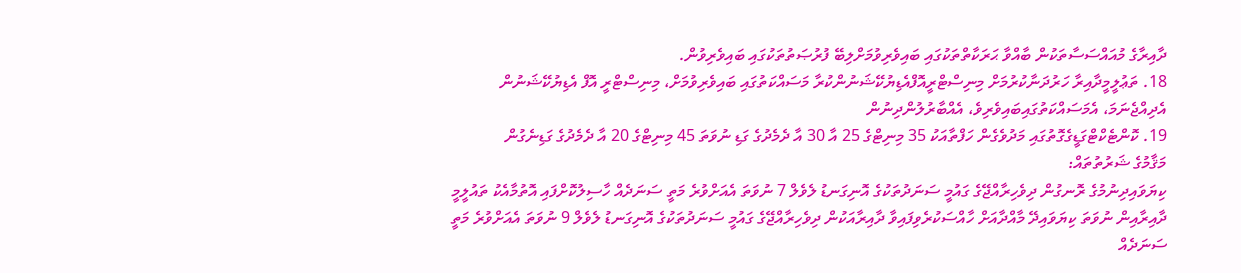ދާއިރާގެ މުއައްސަސާތަކުން ބާއްވާ ޙަރަކާތްތަކުގައި ބައިވެރިވުމަށްލިބޭ ފުރުޞަތުތަކުގައި ބައިވެރިވުން.
18. ތަޢުލީމީދާއިރާ ހަރުދަނާކުރުމަށް މިނިސްޓްރީއޮފްއެޑިޔުކޭޝަނުންކުރާ މަސައްކަތުގައި ބައިވެރިވުމަށް، މިނިސްޓްރީ އޮފް އެޑިޔުކޭޝަނުން އެދިއްޖެނަމަ، އެމަސައްކަތުގައިބައިވެރިވެ، އެއްބާރުލުންދިނުން
19. ކޮންޓެކްޓްގަޑީގެގޮތުގައި މަދުވެގެން ހަފްތާއަކު 35 މިނިޓްގެ 25 އާ 30 އާ ދެމެދުގެ ގަޑި ނުވަތަ 45 މިނިޓްގެ 20 އާ ދެމެދުގެ ގަޑިނެގުން
މަޤާމުގެ ޝަރުތުތައް:
ކިޔަވައިދިނުމުގެ ރޮނގުން ދިވެހިރާއްޖޭގެ ގައުމީ ސަނަދުތަކުގެ އޮނިގަނޑު ލެވެލް 7 ނުވަތަ އެއަށްވުރެ މަތީ ސަނަދެއް ހާސިލުކޮށްފައި އޮތުމާއެކު ތައުލީމީ ދާއިރާއިން ނުވަތަ ކިޔަވައިދޭ މާއްދާއަށް ހާއްސަކުރެވިފައިވާ ދާއިރާއަކުން ދިވެހިރާއްޖޭގެ ގައުމީ ސަނަދުތަކުގެ އޮނިގަނޑު ލެވެލް 9 ނުވަތަ އެއަށްވުރެ މަތީ ސަނަދެއް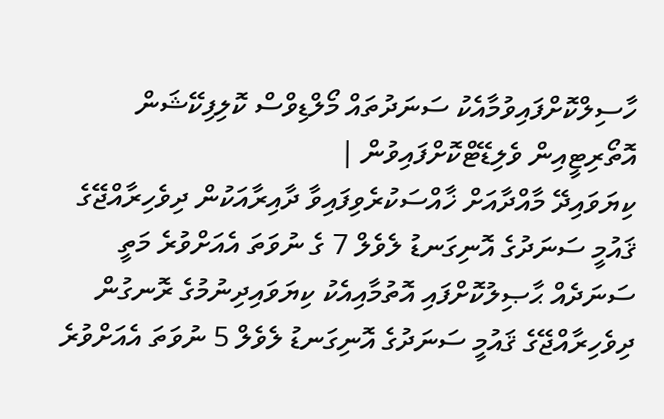ހާސިލްކޮށްފައިވުމާއެކު ސަނަދުތައް މޯލްޑިވްސް ކޮލިފިކޭޝަން އޮތޯރިޓީއިން ވެލިޑޭޓްކޮށްފައިވުން |
ކިޔަވައިދޭ މާއްދާއަށް ޚާއްސަކުރެވިފައިވާ ދާއިރާއަކުން ދިވެހިރާއްޖޭގެ ޤައުމީ ސަނަދުގެ އޮނިގަނޑު ލެވެލް 7 ގެ ނުވަތަ އެއަށްވުރެ މަތީ ސަނަދެއް ޙާޞިލުކޮށްފައި އޮތުމާއިއެކު ކިޔަވައިދިނުމުގެ ރޮނގުން ދިވެހިރާއްޖޭގެ ޤައުމީ ސަނަދުގެ އޮނިގަނޑު ލެވެލް 5 ނުވަތަ އެއަށްވުރެ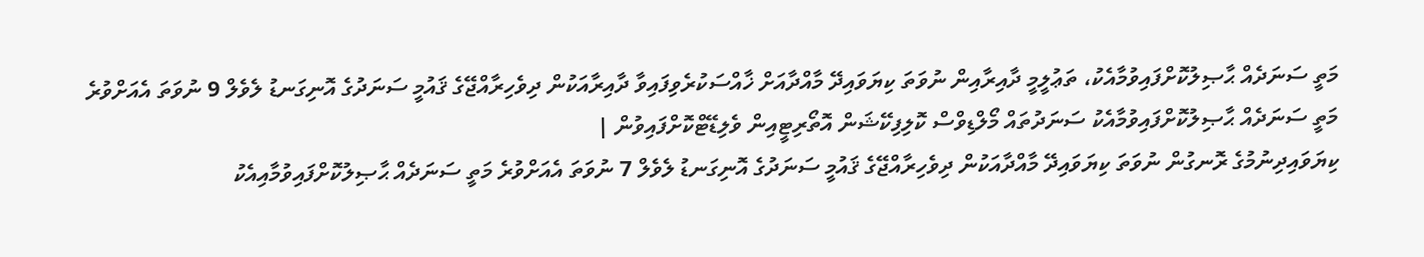މަތީ ސަނަދެއް ޙާޞިލުކޮށްފައިވުމާއެކު، ތަޢުލީމީ ދާއިރާއިން ނުވަތަ ކިޔަވައިދޭ މާއްދާއަށް ޚާއްސަކުރެވިފައިވާ ދާއިރާއަކުން ދިވެހިރާއްޖޭގެ ޤައުމީ ސަނަދުގެ އޮނިގަނޑު ލެވެލް 9 ނުވަތަ އެއަށްވުރެ މަތީ ސަނަދެއް ޙާޞިލުކޮށްފައިވުމާއެކު ސަނަދުތައް މޯލްޑިވްސް ކޮލިފިކޭޝަން އޮތޯރިޓީއިން ވެލިޑޭޓްކޮށްފައިވުން |
ކިޔަވައިދިނުމުގެ ރޮނގުން ނުވަތަ ކިޔަވައިދޭ މާއްދާއަކުން ދިވެހިރާއްޖޭގެ ޤައުމީ ސަނަދުގެ އޮނިގަނޑު ލެވެލް 7 ނުވަތަ އެއަށްވުރެ މަތީ ސަނަދެއް ޙާޞިލުކޮށްފައިވުމާއިއެކު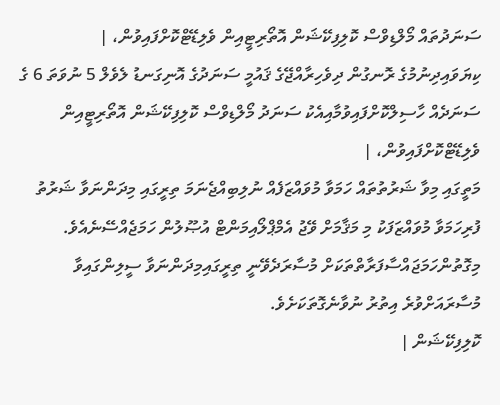ސަނަދުތައް މޯލްޑިވްސް ކޮލިފިކޭޝަން އޮތޯރިޓީއިން ވެލިޑޭޓްކޮށްފައިވުން، |
ކިޔަވައިދިނުމުގެ ރޮނގުން ދިވެހިރާއްޖޭގެ ޤައުމީ ސަނަދުގެ އޮނިގަނޑު ލެވެލް 5 ނުވަތަ 6 ގެ ސަނަދެއް ހާސިލްކޮށްފައިވުމާއިއެކު ސަނަދު މޯލްޑިވްސް ކޮލިފިކޭޝަން އޮތޯރިޓީއިން ވެލިޑޭޓްކޮށްފައިވުން، |
މަތީގައި މިވާ ޝަރުތުތައް ހަމަވާ މުވައްޒަފެއް ނުލިބިއްޖެނަމަ ތިރީގައި މިދަންނަވާ ޝަރުތު ފުރިހަމަވާ މުވައްޒަފަކު މި މަޤާމަށް ވޭޖު އެމްޕްލޯއިމަންޓް އުޞޫލުން ހަމަޖެއްސޭނެއެވެ. މިގޮތުންހަމަޖައްސާފަރާތްތަކަށް މުސާރަދެވޭނީ ތިރީގައިމިދަންނަވާ ސީލިންގައިވާ މުސާރައަށްވުރެ އިތުރު ނުވާނެގޮތަކަށެވެ.
ކޮލިފިކޭޝަން |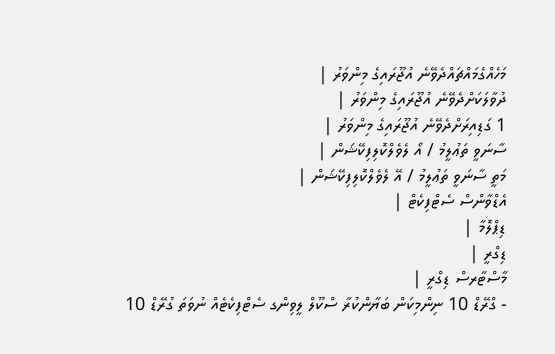މަހެއްގެމައްޗައްދެވޭނެ އުޖޫރައިގެ މިންވަރު |
ދުވާލަކަށްދެވޭނެ އުޖޫރައިގެ މިންވަރު |
1 ގަޑިއިރަށްދެވޭނެ އުޖޫރައިގެ މިންވަރު |
ސާނަވީ ތަޢުލީމު / އޯ ލެވެލްކޮލިފިކޭޝަން |
މަތީ ސާނަވީ ތަޢުލީމު / އޭ ލެވެލްކޮލިފިކޭޝަން |
އެޑްވާންސް ސެޓްފިކެޓް |
ޑިޕްލޮމާ |
ޑިގްރީ |
މާސްޓާރސް ޑިގްރީ |
- ގްރޭޑް 10 ނިންމިކަން ބަޔާންކުރާ ސްކޫލް ލީވިންގ ސެޓްފިކެޓެއް ނުވަތަ ގުރޭޑް 10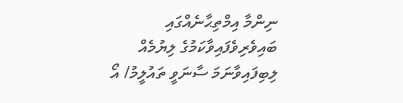ނިންމާ އިމްތިޙާނެއްގައި ބައިވެރިވެފައިވާކަމުގެ ލިޔުމެއް ލިބިފައިވާނަމަ ސާނަވީ ތައުލީމު/ އޯ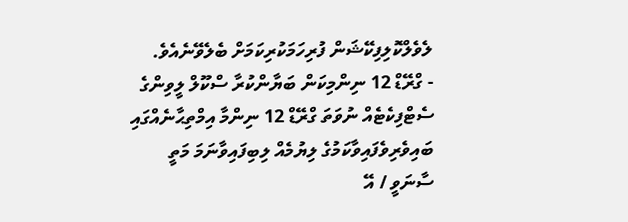ލެވެލްކޮލިފިކޭޝަން ފުރިހަމަކުރިކަމަށް ބެލެވޭނެއެވެ.
- ގްރޭޑް 12 ނިންމިކަން ބަޔާންކުރާ ސްކޫލް ލީވިންގެ ސެޓްފިކެޓެއް ނުވަތަ ގްރޭޑް 12 ނިންމާ އިމްތިޙާނެއްގައި ބައިވެރިވެފައިވާކަމުގެ ލިޔުމެއް ލިބިފައިވާނަމަ މަތީ ސާނަވީ / އޭ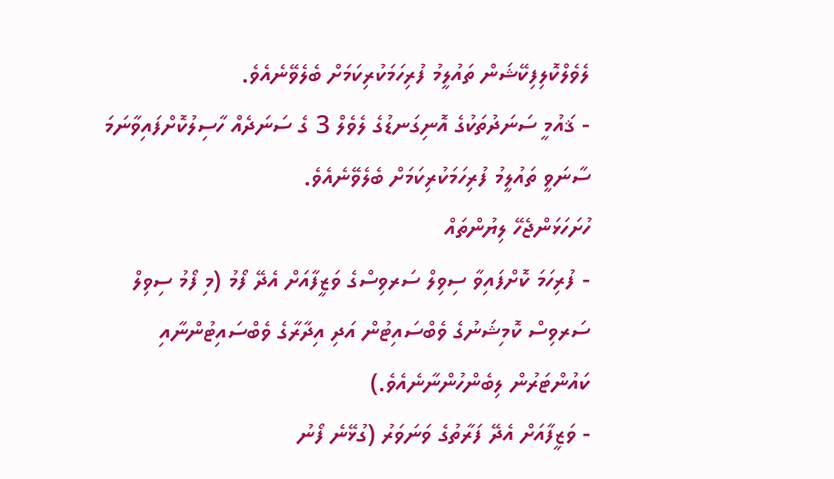ލެވެލްކޮލިފިކޭޝަން ތައުލީމު ފުރިހަމަކުރިކަމަށް ބެލެވޭނެއެވެ.
- ޤައުމީ ސަނަދުތަކުގެ އޮނިގަނޑުގެ ލެވެލް 3 ގެ ސަނަދެއް ހާސިލުކޮށްފައިވާނަމަ ސާނަވީ ތައުލީމު ފުރިހަމަކުރިކަމަށް ބެލެވޭނެއެވެ.
ހުށަހަޅަންޖެހޭ ލިޔުންތައް
- ފުރިހަމަ ކޮށްފައިވާ ސިވިލް ސަރވިސްގެ ވަޒީފާއަށް އެދޭ ފޯމު (މި ފޯމު ސިވިލް ސަރވިސް ކޮމިޝަނުގެ ވެބްސައިޓުން އަދި އިދާރާގެ ވެބްސައިޓުންނާއި ކައުންޓަރުން ލިބެންހުންނާނެއެވެ.)
- ވަޒީފާއަށް އެދޭ ފަރާތުގެ ވަނަވަރު (ގުޅޭނެ ފޯނު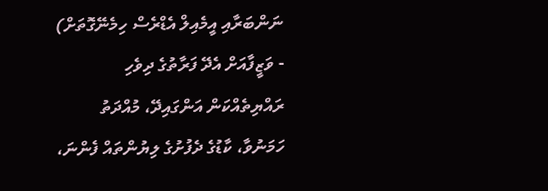ނަންބަރާއި އީމެއިލް އެޑްރެސް ހިމެނޭގޮތަށް)
- ވަޒީފާއަށް އެދޭ ފަރާތުގެ ދިވެހި ރައްޔިތެއްކަން އަންގައިދޭ، މުއްދަތު ހަމަނުވާ، ކާޑުގެ ދެފުށުގެ ލިޔުންތައް ފެންނަ،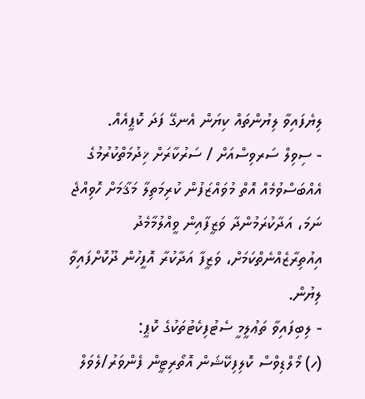ލިޔެފައިވާ ލިޔުންތައް ކިޔަން އެނގޭ ފަދަ ކޮޕީއެއް.
- ސިވިލް ސަރވިސްއަށް / ސަރުކާރަށް ޚިދުމަތްކުރުމުގެ އެއްބަސްވުމެއް އޮތް މުވައްޒަފުން ކުރިމަތިލާ މަޤާމަށް ހޮވިއްޖެ ނަމަ، އަދާކުރަމުންދާ ވަޒީފާއިން ވީއްލުމާމެދު އިއުތިރާޒެއްނެތްކަމަށް، ވަޒީފާ އަދާކުރާ އޮފީހުން ދޫކޮށްފައިވާ ލިޔުން.
- ލިބިފައިވާ ތަޢުލީމީ ސެޓުފިކެޓުތަކުގެ ކޮޕީ:
(ހ) މޯލްޑިވްސް ކޮލިފިކޭޝަން އޮތޯރިޓީން ފެންވަރު/ލެވަލް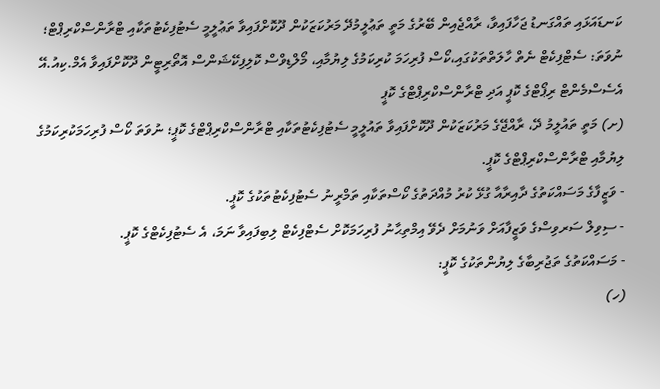ކަނޑައަޅައި ތައްގަނޑު ޖަހާފައިވާ، ރާއްޖެއިން ބޭރުގެ މަތީ ތަޢުލީމުދޭ މަރުކަޒަކުން ދޫކޮށްފައިވާ ތަޢުލީމީ ސެޓުފިކެޓުތަކާއި ޓްރާންސްކްރިޕްޓް؛ ނުވަތަ: ސެޓްފިކެޓް ނެތް ހާލަތްތަކުގައި،ކޯސް ފުރިހަމަ ކުރިކަމުގެ ލިޔުމާއި، މޯލްޑިވްސް ކޮލިފިކޭޝަންސް އޮތޯރިޓީން ދޫކޮށްފައިވާ އެމް.ކިއު.އޭ އެސެސްމެންޓް ރިޕޯޓްގެ ކޮޕީ އަދި ޓްރާންސްކްރިޕްޓްގެ ކޮޕީ
(ށ) މަތީ ތައުލީމު ދޭ، ރާއްޖޭގެ މަރުކަޒަކުން ދޫކޮށްފައިވާ ތައުލީމީ ސެޓުފިކެޓުތަކާއި ޓްރާންސްކްރިޕްޓްގެ ކޮޕީ؛ ނުވަތަ ކޯސް ފުރިހަމަކުރިކަމުގެ ލިޔުމާއި ޓްރާންސްކްރިޕްޓްގެ ކޮޕީ.
- ވަޒީފާގެ މަސައްކަތުގެ ދާއިރާއާ ގުޅޭ ކުރު މުއްދަތުގެ ކޯސްތަކާއި ތަމްރީނު ސެޓުފިކެޓުތަކުގެ ކޮޕީ.
- ސިވިލް ސަރވިސްގެ ވަޒީފާއަށް ވަނުމަށް ދެވޭ އިމްތިޙާނު ފުރިހަމަކޮށް ސެޓްފިކެޓް ލިބިފައިވާ ނަމަ، އެ ސެޓުފިކެޓްގެ ކޮޕީ.
- މަސައްކަތުގެ ތަޖުރިބާގެ ލިޔުންތަކުގެ ކޮޕީ:
(ހ)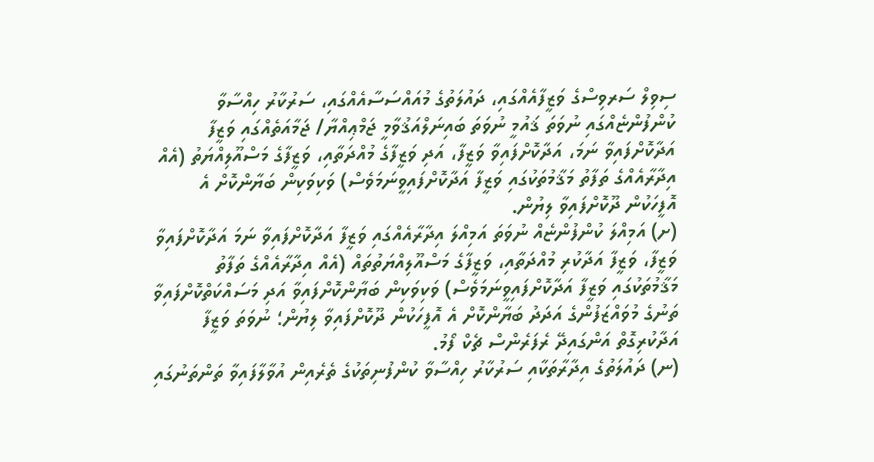ސިވިލް ސަރވިސްގެ ވަޒީފާއެއްގައި، ދައުލަތުގެ މުއައްސަސާއެއްގައި، ސަރުކާރު ހިއްސާވާ ކުންފުންޏެއްގައި ނުވަތަ ޤައުމީ ނުވަތަ ބައިނަލްއަޤުވާމީ ޖަމްޢިއްޔާ/ ޖަމާއަތެއްގައި ވަޒީފާ އަދާކޮށްފައިވާ ނަމަ، އަދާކޮށްފައިވާ ވަޒީފާ، އަދި ވަޒީފާގެ މުއްދަތާއި، ވަޒީފާގެ މަސްއޫލިއްޔަތު (އެއް އިދާރާއެއްގެ ތަފާތު މަޤާމުތަކުގައި ވަޒީފާ އަދާކޮށްފައިވީނަމަވެސް) ވަކިވަކިން ބަޔާންކޮށް އެ އޮފީހަކުން ދޫކޮށްފައިވާ ލިޔުން.
(ށ) އަމިއްލަ ކުންފުންޏެއް ނުވަތަ އަމިއްލަ އިދާރާއެއްގައި ވަޒީފާ އަދާކޮށްފައިވާ ނަމަ އަދާކޮށްފައިވާ ވަޒީފާ، ވަޒީފާ އަދާކުރި މުއްދަތާއި، ވަޒީފާގެ މަސްއޫލިއްޔަތުތައް (އެއް އިދާރާއެއްގެ ތަފާތު މަޤާމުތަކުގައި ވަޒީފާ އަދާކޮށްފައިވީނަމަވެސް) ވަކިވަކިން ބަޔާންކޮށްފައިވާ އަދި މަސައްކަތްކޮށްފައިވާ ތަނުގެ މުވައްޒަފުންގެ އަދަދު ބަޔާންކޮށް އެ އޮފީހަކުން ދޫކޮށްފައިވާ ލިޔުން؛ ނުވަތަ ވަޒީފާ އަދާކުރިގޮތް އަންގައިދޭ ރެފަރެންސް ޗެކް ފޯމު.
(ނ) ދައުލަތުގެ އިދާރާތަކާއި ސަރުކާރު ހިއްސާވާ ކުންފުނިތަކުގެ ތެރެއިން އުވާލާފައިވާ ތަންތަނުގައި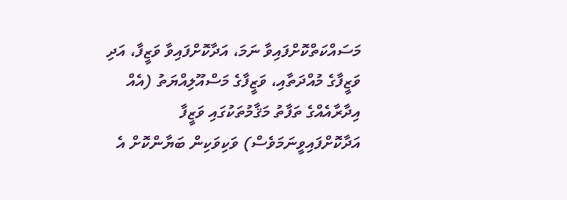މަސައްކަތްކޮށްފައިވާ ނަމަ، އަދާކޮށްފައިވާ ވަޒީފާ، އަދި ވަޒީފާގެ މުއްދަތާއި، ވަޒީފާގެ މަސްއޫލިއްޔަތު (އެއް އިދާރާއެއްގެ ތަފާތު މަޤާމުތަކުގައި ވަޒީފާ އަދާކޮށްފައިވީނަމަވެސް) ވަކިވަކިން ބަޔާންކޮށް އެ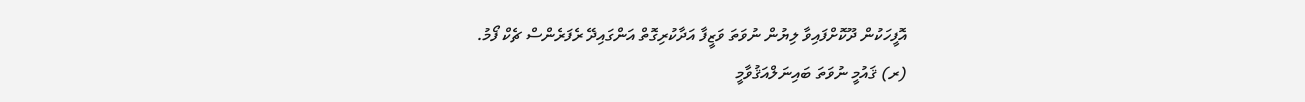އޮފީހަކުން ދޫކޮށްފައިވާ ލިޔުން ނުވަތަ ވަޒީފާ އަދާކުރިގޮތް އަންގައިދޭ ރެފަރެންސް ޗެކް ފޯމު.
(ރ) ޤައުމީ ނުވަތަ ބައިނަލްއަޤުވާމީ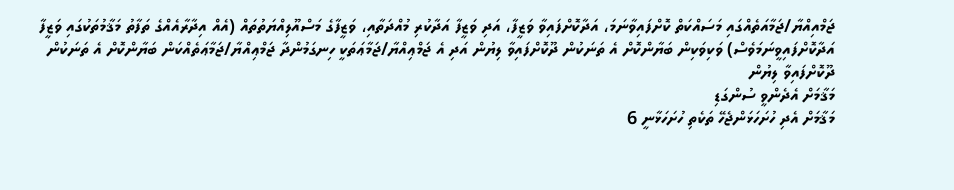ޖަމްއިއްޔާ/ޖަމާއަތެއްގައި މަސައްކަތް ކޮށްފައިވާނަމަ، އަދާކޮށްފައިވާ ވަޒީފާ، އަދި ވަޒީފާ އަދާކުރި މުއްދަތާއި، ވަޒީފާގެ މަސްއޫލިއްޔަތުތައް (އެއް އިދާރާއެއްގެ ތަފާތު މަޤާމުތަކުގައި ވަޒީފާ އަދާކޮށްފައިވީނަމަވެސް) ވަކިވަކިން ބަޔާންކޮށް އެ ތަނަކުން ދޫކޮށްފައިވާ ލިޔުން އަދި އެ ޖަމްޢިއްޔާ/ޖަމާޢަތަކީ ހިނގަމުންދާ ޖަމްޢިއްޔާ/ޖަމާޢަތެއްކަން ބަޔާންކޮށް އެ ތަނަކުން ދޫކޮށްފައިވާ ލިޔުން
މަޤާމަށް އެދެންވީ ސުންގަޑި
މަޤާމަށް އެދި ހުށަހަޅަންޖެހޭ ތަކެތި ހުށަހަޅާނީ 6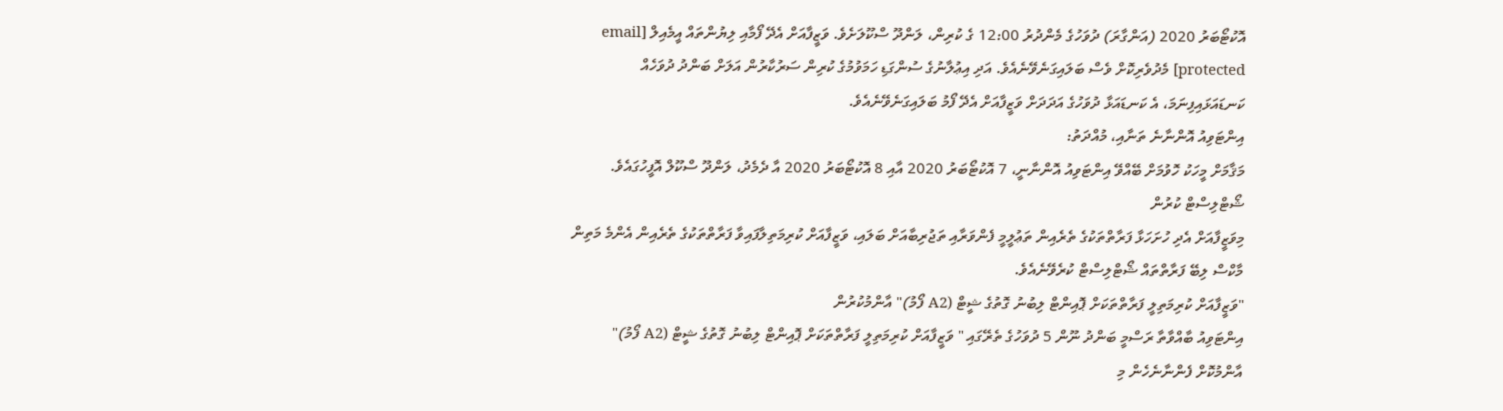އޮކުޓޯބަރު 2020 (އަންގާރަ) ދުވަހުގެ މެންދުރު 12:00 ގެ ކުރިން، ލަންދޫ ސްކޫލަށެވެ. ވަޒީފާއަށް އެދޭ ފޯމާއި ލިޔުންތައް އީމެއިލް [email protected] މެދުވެރިކޮށް ވެސް ބަލައިގަނެވޭނެއެވެ. އަދި އިޢުލާނުގެ ސުންގަޑި ހަމަވުމުގެ ކުރިން ސަރުކާރުން އަލަށް ބަންދު ދުވަހެއް ކަނޑައަޅައިފިނަމަ، އެ ކަނޑައަޅާ ދުވަހުގެ އަދަދަށް ވަޒީފާއަށް އެދޭ ފޯމު ބަލައިގަނެވޭނެއެވެ.
އިންޓަވިއު އޮންނާނެ ތަނާއި، މުއްދަތު:
މަޤާމަށް މީހަކު ހޮވުމަށް ބޭއްވޭ އިންޓަވިއު އޮންނާނީ، 7 އޮކުޓޯބަރު 2020 އާއި 8 އޮކުޓޯބަރު 2020 އާ ދެމެދު، ލަންދޫ ސްކޫލް އޮފީހުގައެވެ.
ޝޯޓްލިސްޓް ކުރުން
މިވަޒީފާއަށް އެދި ހުށަހަޅާ ފަރާތްތަކުގެ ތެރެއިން ތަޢުލީމީ ފެންވަރާއި ތަޖުރިބާއަށް ބަލައި، ވަޒީފާއަށް ކުރިމަތިލާފައިވާ ފަރާތްތަކުގެ ތެރެއިން އެންމެ މަތިން މާކްސް ލިބޭ ފަރާތްތައް ޝޯޓްލިސްޓް ކުރެވޭނެއެވެ.
"ވަޒީފާއަށް ކުރިމަތިލީ ފަރާތްތަކަށް ޕޮއިންޓް ލިބުނު ގޮތުގެ ޝީޓް (A2 ފޯމު)" އާންމުކުރުން
އިންޓަވިއު ބާއްވާތާ ރަސްމީ ބަންދު ނޫން 5 ދުވަހުގެ ތެރޭގައި " ވަޒީފާއަށް ކުރިމަތިލީ ފަރާތްތަކަށް ޕޮއިންޓް ލިބުނު ގޮތުގެ ޝީޓް (A2 ފޯމު)" އާންމުކޮށް ފެންނާނެހެން މި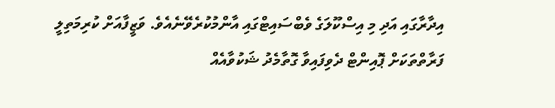އިދާރާގައި އަދި މި އިސްކޫލަގެ ވެބްސައިޓްގައި އާންމުކުރެވޭނެއެވެ. ވަޒީފާއަށް ކުރިމަތިލީ ފަރާތްތަކަށް ޕޮއިންޓް ދެވިފައިވާ ގޮތާމެދު ޝަކުވާއެއް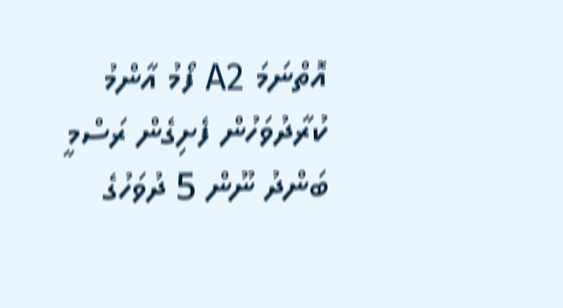އޮތްނަމަ A2 ފޯމު އާންމު ކުރާދުވަހުން ފެށިގެން ރަސްމީ ބަންދު ނޫން 5 ދުވަހުގެ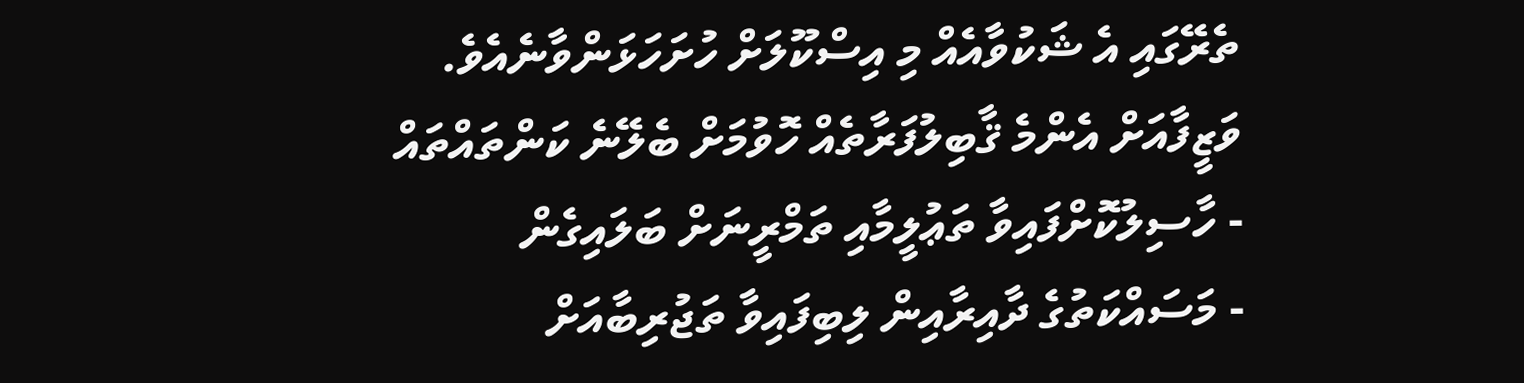ތެރޭގައި އެ ޝަކުވާއެއް މި އިސްކޫލަށް ހުށަހަޅަންވާނެއެވެ.
ވަޒީފާއަށް އެންމެ ޤާބިލުފަރާތެއް ހޮވުމަށް ބެލޭނެ ކަންތައްތައް
- ހާސިލުކޮށްފައިވާ ތަޢުލީމާއި ތަމްރީނަށް ބަލައިގެން
- މަސައްކަތުގެ ދާއިރާއިން ލިބިފައިވާ ތަޖުރިބާއަށް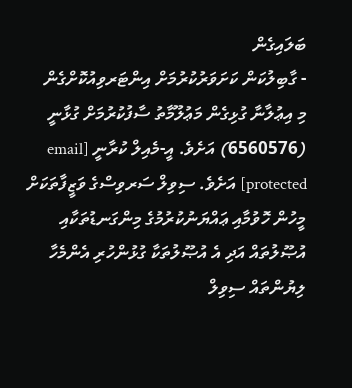ބަލައިގެން
- ގާބިލުކަން ކަށަވަރުކުރުމަށް އިންޓަރވިއުކޮށްގެން
މި އިޢުލާނާ ގުޅިގެން މަޢުލޫމާތު ސާފުކުރުމަށް ގުޅާނީ (6560576) އަށެވެ. އީ-މެއިލް ކުރާނީ [email protected] އަށެވެ. ސިވިލް ސަރވިސްގެ ވަޒީފާތަކަށް މީހުން ހޮވުމާއި ޢައްޔަނުކުރުމުގެ މިންގަނޑުތަކާއި އުޞޫލުތައް އަދި އެ އުޞޫލުތަކާ ގުޅުންހުރި އެންމެހާ ލިޔުންތައް ސިވިލް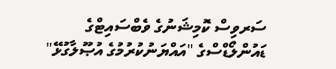ސަރވިސް ކޮމިޝަނުގެ ވެބްސައިޓްގެ ޑައުންލޯޑްސްގެ "އައްޔަނުކުރުމުގެ އުޞޫލާގުޅޭ"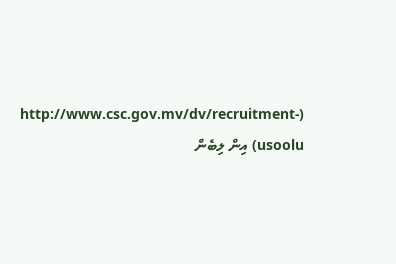(http://www.csc.gov.mv/dv/recruitment-usoolu) އިން ލިބެން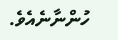ހުންނާނެއެވެ.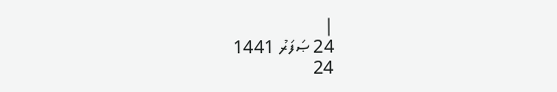|
24 ޞަފަރު 1441
24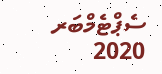ސެޕްޓެމްބަރ 2020